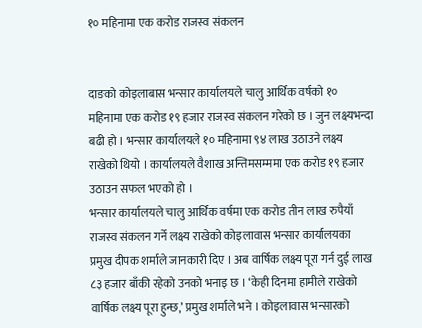१० महिनामा एक करोड राजस्व संकलन


दाङको कोइलाबास भन्सार कार्यालयले चालु आर्थिक वर्षको १० महिनामा एक करोड १९ हजार राजस्व संकलन गरेको छ । जुन लक्ष्यभन्दा बढी हो । भन्सार कार्यालयले १० महिनामा ९४ लाख उठाउने लक्ष्य राखेको थियो । कार्यालयले वैशाख अन्तिमसम्ममा एक करोड १९ हजार उठाउन सफल भएको हो ।
भन्सार कार्यालयले चालु आर्थिक वर्षमा एक करोड तीन लाख रुपैयाँ राजस्व संकलन गर्ने लक्ष्य राखेको कोइलावास भन्सार कार्यालयका प्रमुख दीपक शर्माले जानकारी दिए । अब वार्षिक लक्ष्य पूरा गर्न दुई लाख ८३ हजार बाँकी रहेको उनको भनाइ छ । ‘केही दिनमा हामीले राखेको वार्षिक लक्ष्य पूरा हुन्छ,’ प्रमुख शर्माले भने । कोइलावास भन्सारको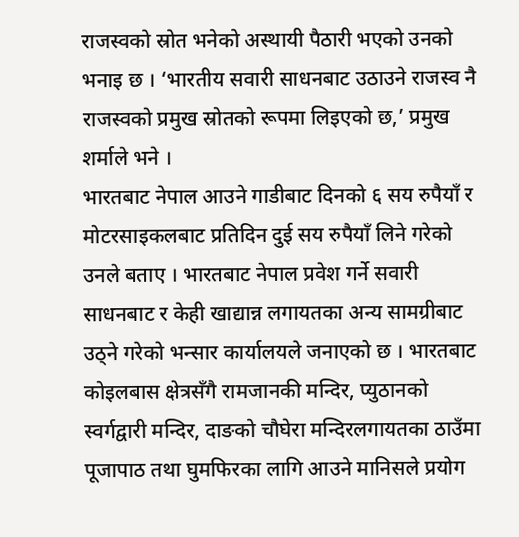राजस्वको स्रोत भनेको अस्थायी पैठारी भएको उनको भनाइ छ । ‘भारतीय सवारी साधनबाट उठाउने राजस्व नै राजस्वको प्रमुख स्रोतको रूपमा लिइएको छ,’ प्रमुख शर्माले भने ।
भारतबाट नेपाल आउने गाडीबाट दिनको ६ सय रुपैयाँ र मोटरसाइकलबाट प्रतिदिन दुई सय रुपैयाँ लिने गरेको उनले बताए । भारतबाट नेपाल प्रवेश गर्ने सवारी साधनबाट र केही खाद्यान्न लगायतका अन्य सामग्रीबाट उठ्ने गरेको भन्सार कार्यालयले जनाएको छ । भारतबाट कोइलबास क्षेत्रसँगै रामजानकी मन्दिर, प्युठानको स्वर्गद्वारी मन्दिर, दाङको चौघेरा मन्दिरलगायतका ठाउँमा पूजापाठ तथा घुमफिरका लागि आउने मानिसले प्रयोग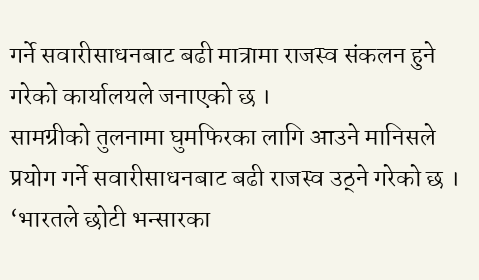गर्ने सवारीसाधनबाट बढी मात्रामा राजस्व संकलन हुने गरेको कार्यालयले जनाएको छ ।
सामग्रीको तुलनामा घुमफिरका लागि आउने मानिसले प्रयोग गर्ने सवारीसाधनबाट बढी राजस्व उठ्ने गरेको छ । ‘भारतले छोटी भन्सारका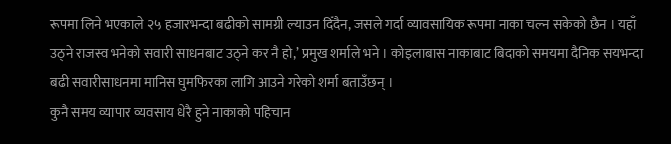रूपमा लिने भएकाले २५ हजारभन्दा बढीको सामग्री ल्याउन दिँदैन, जसले गर्दा व्यावसायिक रूपमा नाका चल्न सकेको छैन । यहाँ उठ्ने राजस्व भनेको सवारी साधनबाट उठ्ने कर नै हो,’ प्रमुख शर्माले भने । कोइलाबास नाकाबाट बिदाको समयमा दैनिक सयभन्दा बढी सवारीसाधनमा मानिस घुमफिरका लागि आउने गरेको शर्मा बताउँछन् ।
कुनै समय व्यापार व्यवसाय धेरै हुने नाकाको पहिचान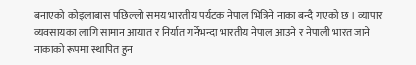बनाएको कोइलाबास पछिल्लो समय भारतीय पर्यटक नेपाल भित्रिने नाका बन्दै गएको छ । व्यापार व्यवसायका लागि सामान आयात र निर्यात गर्नेभन्दा भारतीय नेपाल आउने र नेपाली भारत जाने नाकाको रूपमा स्थापित हुन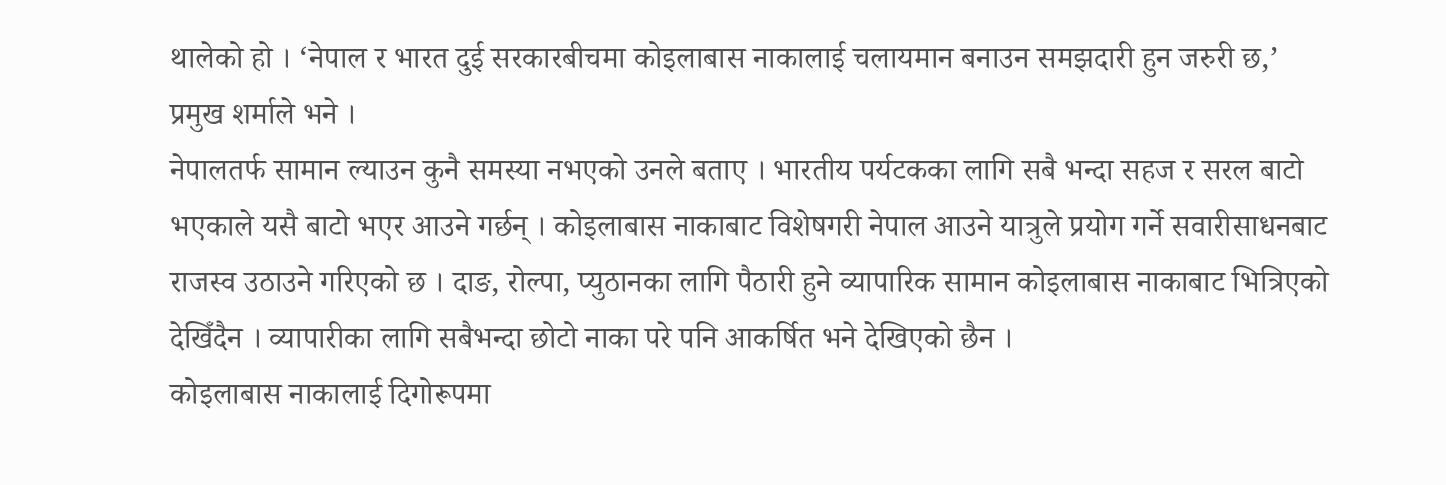थालेको हो । ‘नेपाल र भारत दुई सरकारबीचमा कोइलाबास नाकालाई चलायमान बनाउन समझदारी हुन जरुरी छ,’ प्रमुख शर्माले भने ।
नेपालतर्फ सामान ल्याउन कुनै समस्या नभएको उनले बताए । भारतीय पर्यटकका लागि सबै भन्दा सहज र सरल बाटो भएकाले यसै बाटो भएर आउने गर्छन् । कोइलाबास नाकाबाट विशेषगरी नेपाल आउने यात्रुले प्रयोग गर्ने सवारीसाधनबाट राजस्व उठाउने गरिएको छ । दाङ, रोल्पा, प्युठानका लागि पैठारी हुने व्यापारिक सामान कोइलाबास नाकाबाट भित्रिएको देखिँदैन । व्यापारीका लागि सबैभन्दा छोटो नाका परे पनि आकर्षित भने देखिएको छैन ।
कोइलाबास नाकालाई दिगोरूपमा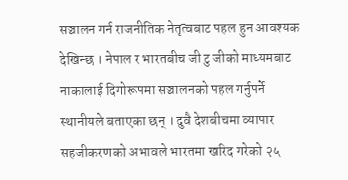सञ्चालन गर्न राजनीतिक नेतृत्वबाट पहल हुन आवश्यक देखिन्छ । नेपाल र भारतबीच जी टु जीको माध्यमबाट नाकालाई दिगोरूपमा सञ्चालनको पहल गर्नुपर्ने स्थानीयले बताएका छन् । दुवै देशबीचमा व्यापार सहजीकरणको अभावले भारतमा खरिद गरेको २५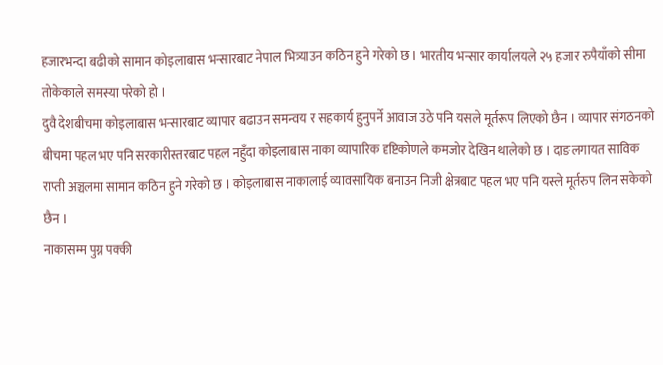हजारभन्दा बढीको सामान कोइलाबास भन्सारबाट नेपाल भित्र्याउन कठिन हुने गरेको छ । भारतीय भन्सार कार्यालयले २५ हजार रुपैयाँको सीमा तोकेकाले समस्या परेको हो ।
दुवै देशबीचमा कोइलाबास भन्सारबाट व्यापार बढाउन समन्वय र सहकार्य हुनुपर्ने आवाज उठे पनि यसले मूर्तरूप लिएको छैन । व्यापार संगठनको बीचमा पहल भए पनि सरकारीस्तरबाट पहल नहुँदा कोइलाबास नाका व्यापारिक दृष्टिकोणले कमजोर देखिन थालेको छ । दाङलगायत साविक राप्ती अञ्चलमा सामान कठिन हुने गरेको छ । कोइलाबास नाकालाई व्यावसायिक बनाउन निजी क्षेत्रबाट पहल भए पनि यस्ले मूर्तरुप लिन सकेको छैन ।
नाकासम्म पुग्न पक्की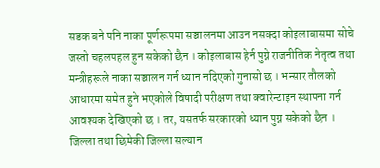सडक बने पनि नाका पूर्णरूपमा सञ्चालनमा आउन नसक्दा कोइलाबासमा सोचे जस्तो चहलपहल हुन सकेको छैन । कोइलाबास हेर्न पुग्ने राजनीतिक नेतृत्व तथा मन्त्रीहरूले नाका सञ्चालन गर्न ध्यान नदिएको गुनासो छ । भन्सार तौलको आधारमा समेत हुने भएकोले विषादी परीक्षण तथा क्वारेन्टाइन स्थापना गर्न आवश्यक देखिएको छ । तर, यसतर्फ सरकारको ध्यान पुग्न सकेको छैन । जिल्ला तथा छिमेकी जिल्ला सल्यान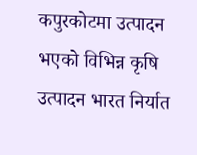कपुरकोटमा उत्पादन भएको विभिन्न कृषि उत्पादन भारत निर्यात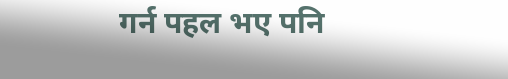गर्न पहल भए पनि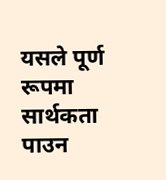यसले पूर्ण रूपमा सार्थकता पाउन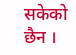सकेको छैन ।